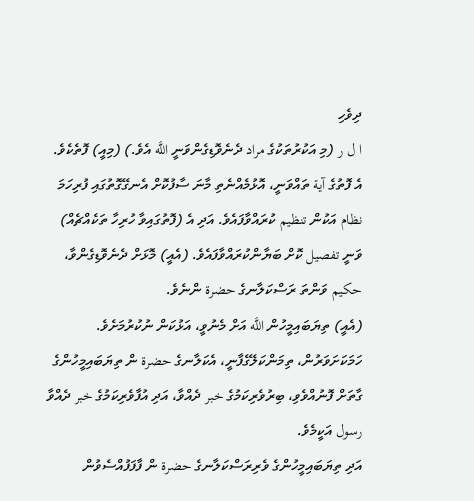ދިވެހި
ا ل ر (މި އަކުރުތަކުގެ مراد ދެނެވޮޑިގެންވަނީ اللَّه އެވެ.) (މިއީ) ފޮތެކެވެ. އެ ފޮތުގެ آية ތައްވަނީ، އޮޅުމެއްނެތި މާނަ ސާފުކޮށް އެނގޭގޮތުގައި ފުރިހަމަ نظام އަކުން تنظيم ކުރައްވާފައެވެ. އަދި އެ (ފޮތުގައިވާ ހުރިހާ ތަކެއްޗެއް) ވަނީ تفصيل ކޮށް ބަޔާންކުރައްވާފައެވެ. (އެއީ) މޮޅަށް ދެނެވޮޑިގެންވާ، حكيم ވަންތަ ރަސްކަލާނގެ حضرة ންނެވެ.
(އެއީ) ތިޔަބައިމީހުން اللَّه އަށް މެނުވީ، އަޅުކަން ނުކުރުމަށެވެ. ހަމަކަށަވަރުން، ތިމަންކަލޭގެފާނީ، އެކަލާނގެ حضرة ން ތިޔަބައިމީހުންގެ ގާތަށް ފޮނުއްވެވި، ބިރުވެރިކަމުގެ خبر ދެއްވާ، އަދި އުފާވެރިކަމުގެ خبر ދެއްވާ رسول އަކީމެވެ.
އަދި ތިޔަބައިމީހުންގެ ވެރިރަސްކަލާނގެ حضرة ން ފާފަފުއްސެވުން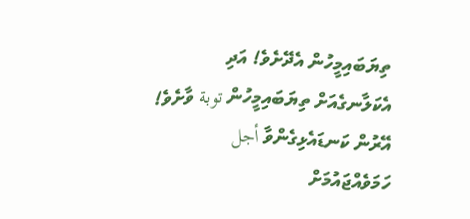ތިޔަބައިމީހުން އެދޭށެވެ! އަދި އެކަލާނގެއަށް ތިޔަބައިމީހުން توبة ވާށެވެ! އޭރުން ކަނޑައެޅިގެންވާ أجل ހަމަވެއްޖައުމަށް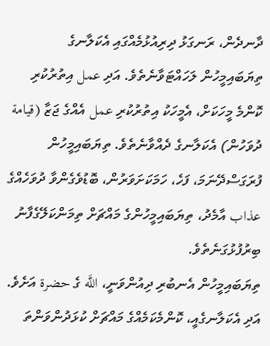ދާނދެން، ރަނގަޅު ދިރިއުޅުމެއްގައި އެކަލާނގެ ތިޔަބައިމީހުން ލަހައްޓަވާނެތެވެ. އަދި عمل އިތުރުކުރި ކޮންމެ މީހަކަށް، އެމީހަކު އިތުރުކުރި عمل އެއްގެ ޖަޒާ (قيامة ދުވަހުން) އެކަލާނގެ ދެއްވާނެތެވެ. ތިޔަބައިމީހުން ފުރަގަސްދޭނަމަ، ފަހެ، ހަމަކަށަވަރުން، ބޮޑުވެގެންވާ ދުވަހެއްގެ عذاب އާމެދު، ތިޔަބައިމީހުންގެ މައްޗަށް ތިމަންކަލޭގެފާނު ބިރުފުޅުގަނެތެވެ.
ތިޔަބައިމީހުން އެނބުރި ދިއުންވަނީ، اللَّه ގެ حضرة އަށެވެ. އަދި އެކަލާނގެއީ، ކޮންމެކަމެއްގެ މައްޗަށް ކުޅަދުންވަންތަ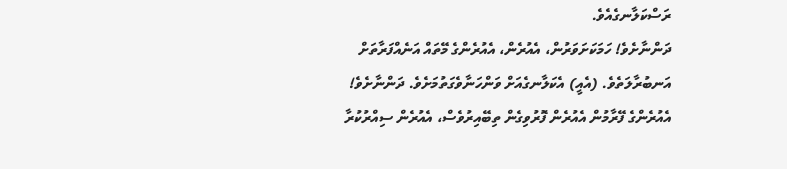ރަސްކަލާނގެއެވެ.
ދަންނާށެވެ! ހަމަކަށަވަރުން، އެއުރެން، އެއުރެންގެ މޭތައް އަނެއްފަރާތަށް އަނބުރާލަތެވެ. (އެއީ) އެކަލާނގެއަށް ވަންހަނާވެގަތުމަށެވެ. ދަންނާށެވެ! އެއުރެންގެ ފޭރާމުން އެއުރެން ފޮރުވިގެން ތިބޭއިރުވެސް، އެއުރެން ސިއްރުކުރާ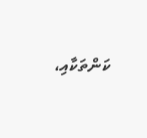ކަންތަކާއި،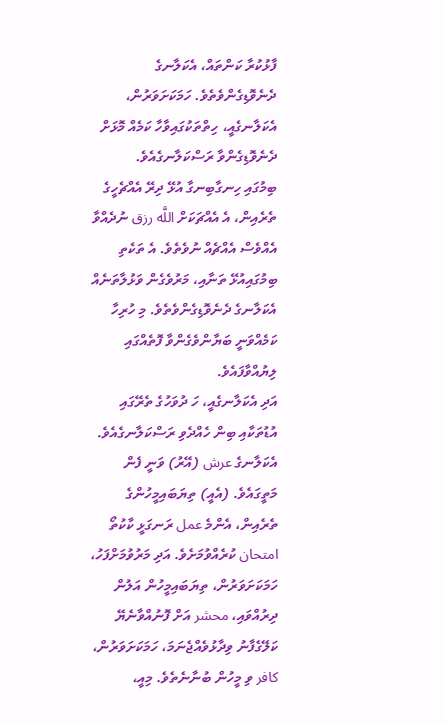ފާޅުކުރާ ކަންތައް، އެކަލާނގެ ދެނެވޮޑިގެންވެތެވެ. ހަމަކަށަވަރުން، އެކަލާނގެއީ، ހިތްތަކުގައިވާހާ ކަމެއް މޮޅަށް ދެނެވޮޑިގެންވާ ރަސްކަލާނގެއެވެ.
ބިމުގައި ހިނގާބިނގާ އުޅޭ ދިރޭ އެއްޗެހީގެ ތެރެއިން، އެ އެއްޗަކަށް اللَّه رزق ނުދެއްވާ އެއްވެސް އެއްޗެއް ނުވެތެވެ. އެ ތަކެތި ބިމުގައިއުޅޭ ތަނާއި، މަރުވެގެން ވަޅުލާތަނެއް އެކަލާނގެ ދެނެވޮޑިގެންވެތެވެ. މި ހުރިހާ ކަމެއްވަނީ ބަޔާންވެގެންވާ ފޮތެއްގައި ލިޔުއްވާފައެވެ.
އަދި އެކަލާނގެއީ، ހަ ދުވަހުގެ ތެރޭގައި އުޑުތަކާއި ބިން ހެއްދެވި ރަސްކަލާނގެއެވެ. އެކަލާނގެ عرش (އޭރު) ވަނީ ފެން މަތީގައެވެ. (އެއީ) ތިޔަބައިމީހުންގެ ތެރެއިން، އެންމެ عمل ރަނގަޅީ ކާކުތޯ امتحان ކުރެއްވުމަށެވެ. އަދި މަރުވުމަށްފަހު، ހަމަކަށަވަރުން، ތިޔަބައިމީހުން އަލުން ދިރުއްވައި، محشر އަށް ފޮނުއްވާނެޔޭ ކަލޭގެފާނު ވިދާޅުވެއްޖެނަމަ، ހަމަކަށަވަރުން، كافر ވި މީހުން ބުނާނެތެވެ. މިއީ،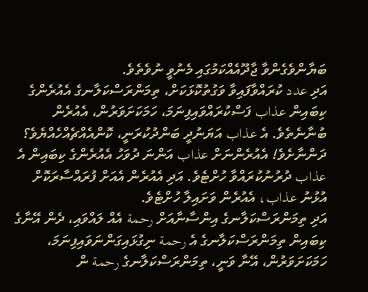ބަޔާންވެގެންވާ ޖާދޫއެއްކަމުގައި މެނުވީ ނުވެތެވެ.
އަދި عدد ކުރައްވާފައިވާ ވަގުތުކޮޅަކަށް، ތިމަންރަސްކަލާނގެ އެއުރެންގެ ކިބައިން عذاب ފަސްކުރައްވައިފިނަމަ، ހަމަކަށަވަރުން، އެއުރެން ބުނާނެތެވެ. އެ عذاب އަޔަނުދީ ބަންދުކުރަނީ، ކޮންއެއްޗެއްހެއްޔެވެ؟ ދަންނާށެވެ! އެއުރެންނަށް عذاب އަންނަ ދުވަހު އެއުރެންގެ ކިބައިން އެ عذاب ދުރުނުކުރައްވާ ހުށްޓެވެ. އަދި އެއުރެން އެއަށް ފުރައްސާރަކޮށް އުޅުނު عذاب، އެއުރެން ވަށައިލާ ހުށްޓެވެ.
އަދި ތިމަންރަސްކަލާނގެ އިންސާނާއަށް رحمة އެއް ލައްވައި، ދެން އޭނާގެ ކިބައިން ތިމަންރަސްކަލާނގެ އެ رحمة ނިގުޅައިގަންނަވައިފިނަމަ، ހަމަކަށަވަރުން، އޭނާ ވަނީ، ތިމަންރަސްކަލާނގެ رحمة ން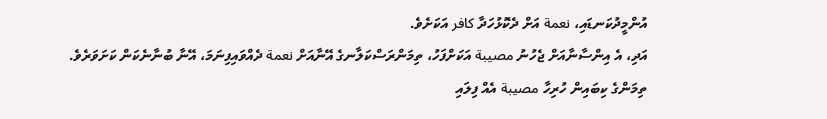އުންމީދުކަނޑައި، نعمة އަށް ދެކޮޅުހަދާ كافر އަކަށެވެ.
އަދި، އެ އިންސާނާއަށް ޖެހުނު مصيبة އަކަށްފަހު، ތިމަންރަސްކަލާނގެ އޭނާއަށް نعمة ދެއްވައިފިނަމަ، އޭނާ ބުނާނެކަން ކަށަވަރެވެ. ތިމަންގެ ކިބައިން ހުރިހާ مصيبة އެއް ފިލައި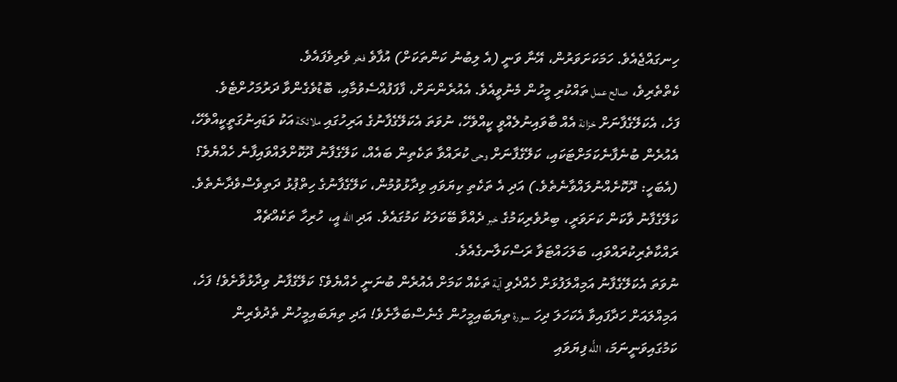ހިނގައްޖެއެވެ. ހަމަކަށަވަރުން، އޭނާ ވަނީ (އެ ލިބުނު ކަންތަކަށް) އުފާވެ فخر ވެރިވެފައެވެ.
ކެތްތެރިވެ، صالح عمل ތައްކުރި މީހުން މެނުވީއެވެ. އެއުރެންނަށް، ފާފަފުއްސެވުމާއި، ބޮޑުވެގެންވާ ދަރުމަހުށްޓެވެ.
ފަހެ، އެކަލޭގެފާނަށް خزانة އެއް ބާވައިނުލެއްވީ ކީއްވެހޭ، ނުވަތަ އެކަލޭގެފާނުގެ އަރިހުގައި ملائكة އަކު ވަޑައިނުގަތީކީއްވެހޭ، އެއުރެން ބުނެފާނެކަމަށްޓަކައި، ކަލޭގެފާނަށް وحى ކުރައްވާ ތަކެތިން ބައެއް، ކަލޭގެފާނު ދޫކޮށްލައްވައިފާނެ ހެއްޔެވެ؟ (އެބަހީ: ދޫކޮށެއްނުލައްވާނެތެވެ.) އަދި އެ ތަކެތި ކިޔަވައި ވިދާޅުވުމުން، ކަލޭގެފާނުގެ ހިތްޕުޅު ދަތިވެސްވެދާނެތެވެ. ކަލޭގެފާނު ވާކަން ކަށަވަރީ، ބިރުވެރިކަމުގެ خبر ދެއްވާ ބޭކަލަކު ކަމުގައެވެ. އަދި اللَّه އީ، ހުރިހާ ތަކެއްޗެއް ރައްކާތެރިކުރައްވައި، ބަލަހައްޓަވާ ރަސްކަލާނގެއެވެ.
ނުވަތަ އެކަލޭގެފާނު އަމިއްލަފުޅަށް ހެއްދެވި آية ތަކެއް ކަމަށް އެއުރެން ބުނަނީ ހެއްޔެވެ؟ ކަލޭގެފާނު ވިދާޅުވާށެވެ! ފަހެ، އަމިއްލައަށް ހަދާފައިވާ އެކަހަލަ ދިހަ سورة ތިޔަބައިމީހުން ގެނެސްބަލާށެވެ! އަދި ތިޔަބައިމީހުން ތެދުވެރިން ކަމުގައިވަނީނަމަ، اللًّه ފިޔަވައި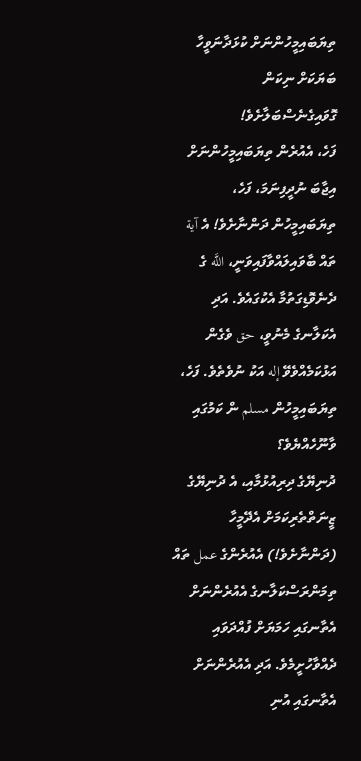ތިޔަބައިމީހުންނަށް ކުޅަދާނަވީހާ ބަޔަކަށް ނިކަން ގޮވައިގެނެސްބަލާށެވެ!
ފަހެ، އެއުރެން ތިޔަބައިމީހުންނަށް އިޖާބަ ނުދީފިނަމަ، ފަހެ، ތިޔަބައިމީހުން ދަންނާށެވެ! އެ آية ތައް ބާވައިލައްވާފައިވަނީ، اللَّه ގެ ދެނެވޮޑިގަތުމާ އެކުގައެވެ. އަދި އެކަލާނގެ މެނުވީ، حق ވެގެން އަޅުކަމެއްވެވޭ إله އަކު ނުވެތެވެ. ފަހެ، ތިޔަބައިމީހުން مسلم ން ކަމުގައި ވާނޫހެއްޔެވެ؟
ދުނިޔޭގެ ދިރިއުޅުމާއި، އެ ދުނިޔޭގެ ޒީނަތްތެރިކަމަށް އެދޭމީހާ (ދަންނާށެވެ!) އެއުރެންގެ عمل ތައް ތިމަންރަސްކަލާނގެ އެއުރެންނަށް އެތާނގައި ހަމަޔަށް ފުއްދަވައި ދެއްވާހުށީމެވެ. އަދި އެއުރެންނަށް އެތާނގައި އުނި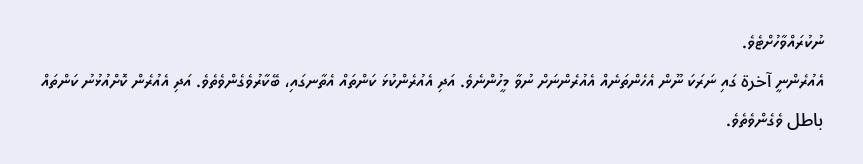ނުކުރައްވާހުށްޓެވެ.
އެއުރެންނީ آخرة ގައި ނަރަކަ ނޫން އެހެންތަނެއް އެއުރެންނަށް ނުވާ މީހުންނެވެ. އަދި އެއުރެންކުޅަ ކަންތައް އެތާނގައި، ބޭކާރުވެގެންވެތެވެ. އަދި އެއުރެން ކޮށްއުޅުނު ކަންތައް باطل ވެގެންވެތެވެ.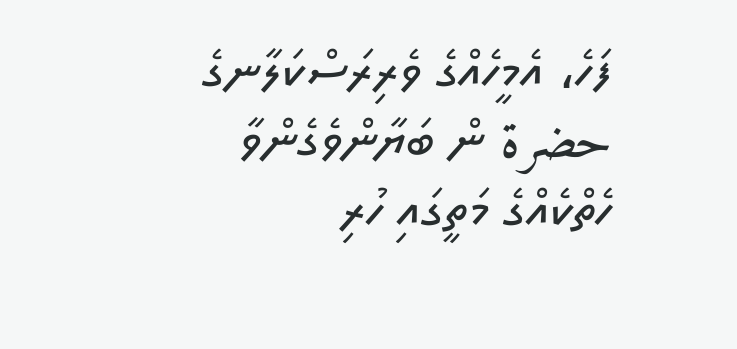ފަހެ، އެމީހެއްގެ ވެރިރަސްކަލާނގެ حضرة ން ބަޔާންވެގެންވާ ހެތްކެއްގެ މަތީގައި ހުރި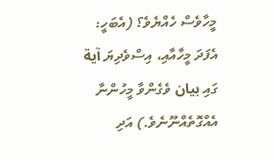މީހާވެސް ހެއްޔެވެ؟ (އެބަހީ: އެފަދަ މީހާއާއި، އިސްވެދިޔަ آية ގައި بيان ވެގެންވާ މީހުންނާ އެއްގޮތެއްނޫނެވެ.) އަދި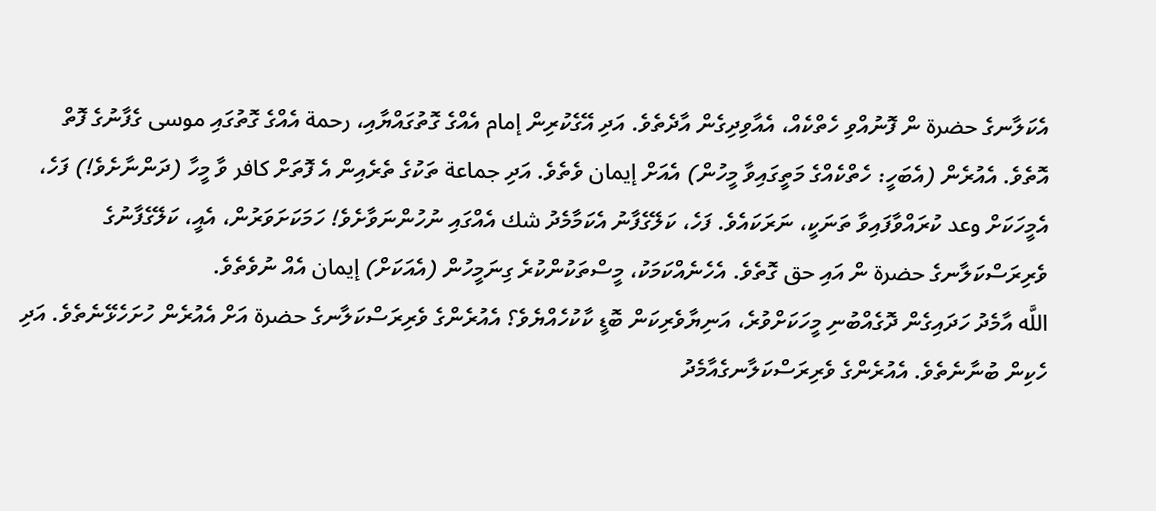އެކަލާނގެ حضرة ން ފޮނުއްވި ހެތްކެއް، އެއާވިދިގެން އާދެތެވެ. އަދި އޭގެކުރިން إمام އެއްގެ ގޮތުގައްޔާއި، رحمة އެއްގެ ގޮތުގައި موسى ގެފާނުގެ ފޮތް އޮތެވެ. އެއުރެން (އެބަހީ: ހެތްކެއްގެ މަތީގައިވާ މީހުން) އެއަށް إيمان ވެތެވެ. އަދި جماعة ތަކުގެ ތެރެއިން އެ ފޮތަށް كافر ވާ މީހާ (ދަންނާށެވެ!) ފަހެ، އެމީހަކަށް وعد ކުރައްވާފައިވާ ތަނަކީ، ނަރަކައެވެ. ފަހެ، ކަލޭގެފާނު އެކަމާމެދު شك އެއްގައި ނުހުންނަވާށެވެ! ހަމަކަށަވަރުން، އެއީ، ކަލޭގެފާނުގެ ވެރިރަސްކަލާނގެ حضرة ން އައި حق ގޮތެވެ. އެހެނެއްކަމަކު، މީސްތަކުންކުރެ ގިނަމީހުން (އެއަކަށް) إيمان އެއް ނުވެތެވެ.
اللَّه އާމެދު ހަދައިގެން ދޮގެއްބުނި މީހަކަށްވުރެ، އަނިޔާވެރިކަން ބޮޑީ ކާކުހެއްޔެވެ؟ އެއުރެންގެ ވެރިރަސްކަލާނގެ حضرة އަށް އެއުރެން ހުށަހެޅޭނެތެވެ. އަދި ހެކިން ބުނާނެތެވެ. އެއުރެންގެ ވެރިރަސްކަލާނގެއާމެދު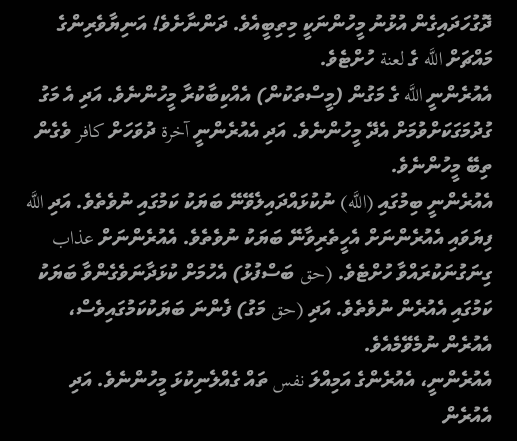ދޮގުހަދައިގެން އުޅުނު މީހުންނަކީ މިތިބީއެވެ. ދަންނާށެވެ! އަނިޔާވެރިންގެ މައްޗަށް اللَّه ގެ لعنة ހުށްޓެވެ.
އެއުރެންނީ اللَّه ގެ މަގުން (މީސްތަކުން) އެއްކިބާކުރާ މީހުންނެވެ. އަދި އެ މަގު ގުދުމަގަކަށްވުމަށް އެދޭ މީހުންނެވެ. އަދި އެއުރެންނީ آخرة ދުވަހަށް كافر ވެގެން ތިބޭ މީހުންނެވެ.
އެއުރެންނީ ބިމުގައި (اللَّه) ނުކުޅައްދައިލެވޭނޭ ބަޔަކު ކަމުގައި ނުވެތެވެ. އަދި اللَّه ފިޔަވައި އެއުރެންނަށް އެހީތެރިވާނޭ ބަޔަކު ނުވެތެވެ. އެއުރެންނަށް عذاب ގިނަގުނަކުރައްވާ ހުށްޓެވެ. (حق ބަސްފުޅު) އެހުމަށް ކުޅަދާނަވެގެންވާ ބަޔަކު ކަމުގައި އެއުރެން ނުވެތެވެ. އަދި (حق މަގު) ފެންނަ ބަޔަކުކަމުގައިވެސް، އެއުރެން ނުމެވޭމެއެވެ.
އެއުރެންނީ، އެއުރެންގެ އަމިއްލަ نفس ތައް ގެއްލެނިކުޅަ މީހުންނެވެ. އަދި އެއުރެން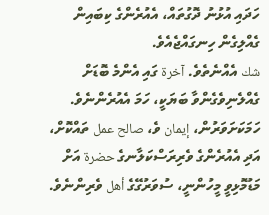ހަދައި އުޅުނު ދޮގުތައް، އެއުރެންގެ ކިބައިން ގެއްލިގެން ހިނގައްޖެއެވެ.
شك އެއްނެތެވެ. آخرة ގައި އެންމެ ބޮޑަށް ގެއްލެނިވެގެންވާ ބަޔަކީ، ހަމަ އެއުރެންނެވެ.
ހަމަކަށަވަރުން، إيمان ވެ، صالح عمل ތައްކޮށް، އަދި އެއުރެންގެ ވެރިރަސްކަލާނގެ حضرة އަށް މަޑުމޮޅިވީ މީހުންނީ، ސުވަރުގޭގެ أهل ވެރިންނެވެ.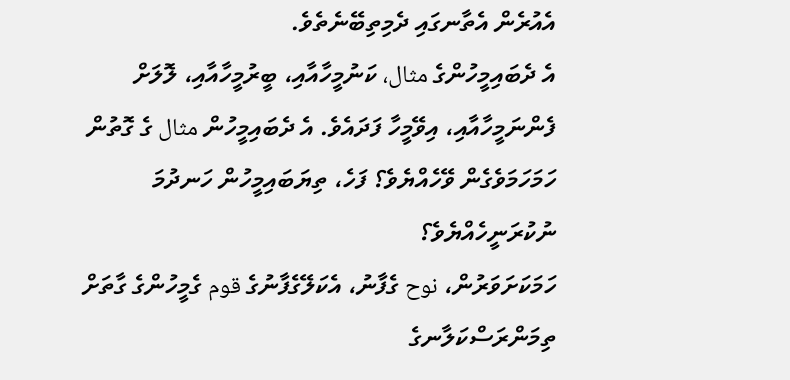އެއުރެން އެތާނގައި ދެމިތިބޭނެތެވެ.
އެ ދެބައިމީހުންގެ مثال، ކަނުމީހާއާއި، ބީރުމީހާއާއި، ލޮލަށް ފެންނަމީހާއާއި، އިވޭމީހާ ފަދައެވެ. އެ ދެބައިމީހުން مثال ގެ ގޮތުން ހަމަހަމަވެގެން ވޭހެއްޔެވެ؟ ފަހެ، ތިޔަބައިމީހުން ހަނދުމަ ނުކުރަނީހެއްޔެވެ؟
ހަމަކަށަވަރުން، نوح ގެފާނު، އެކަލޭގެފާނުގެ قوم ގެމީހުންގެ ގާތަށް ތިމަންރަސްކަލާނގެ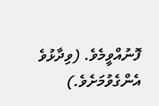ފޮނުއްވީމެވެ. (ވިދާޅުވެ އެންގެވުމަށެވެ.)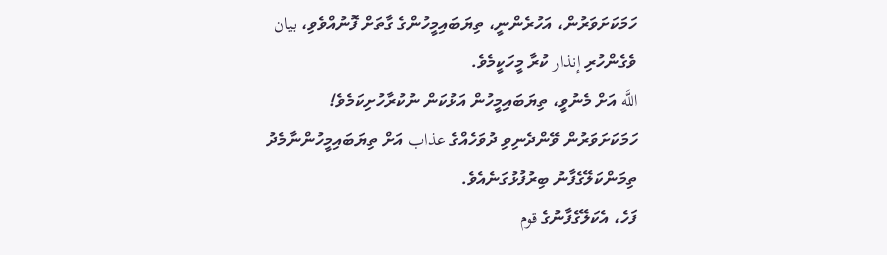ހަމަކަށަވަރުން، އަހުރެންނީ، ތިޔަބައިމީހުންގެ ގާތަށް ފޮނުއްވެވި، بيان ވެގެންހުރި إنذار ކުރާ މީހަކީމެވެ.
اللَّه އަށް މެނުވީ، ތިޔަބައިމީހުން އަޅުކަން ނުކުރާހުށިކަމެވެ! ހަމަކަށަވަރުން ވޭންދެނިވި ދުވަހެއްގެ عذاب އަށް ތިޔަބައިމީހުންނާމެދު ތިމަންކަލޭގެފާނު ބިރުފުޅުގަނެއެވެ.
ފަހެ، އެކަލޭގެފާނުގެ قوم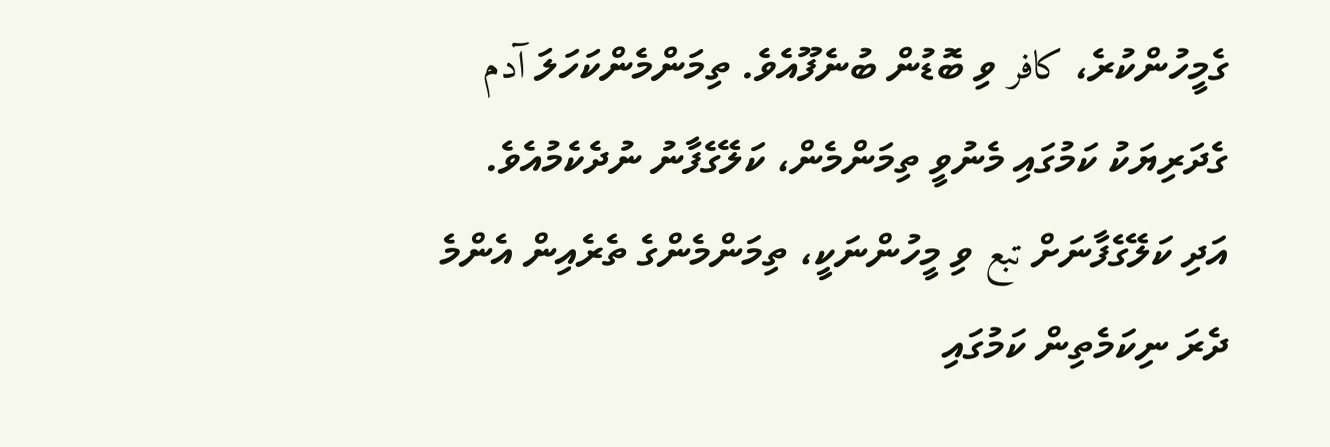ގެމީހުންކުރެ، كافر ވި ބޮޑުން ބުނެފޫއެވެ. ތިމަންމެންކަހަލަ آدم ގެދަރިޔަކު ކަމުގައި މެނުވީ ތިމަންމެން، ކަލޭގެފާނު ނުދެކެމުއެވެ. އަދި ކަލޭގެފާނަށް تبع ވި މީހުންނަކީ، ތިމަންމެންގެ ތެރެއިން އެންމެ ދެރަ ނިކަމެތިން ކަމުގައި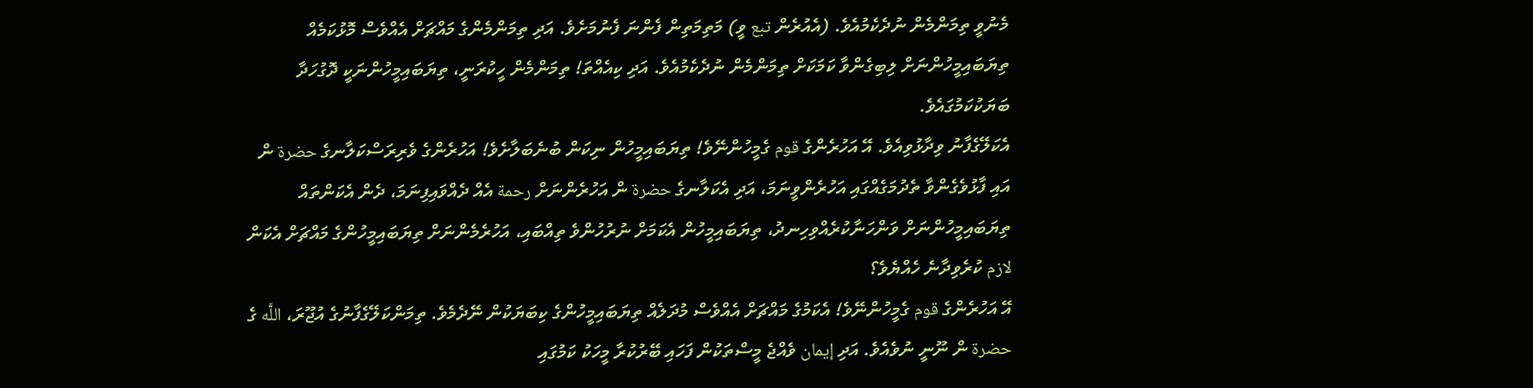މެނުވީ ތިމަންމެން ނުދެކެމުއެވެ. (އެއުރެން تبع ވީ) މަތިމަތިން ފެންނަ ފެނުމަށެވެ. އަދި ތިމަންމެންގެ މައްޗަށް އެއްވެސް މޮޅުކަމެއް ތިޔަބައިމީހުންނަށް ލިބިގެންވާ ކަމަކަށް ތިމަންމެން ނުދެކެމުއެވެ. އަދި ކިއެއްތަ! ތިމަންމެން ހީކުރަނީ، ތިޔަބައިމީހުންނަކީ ދޮގުހަދާ ބަޔަކުކަމުގައެވެ.
އެކަލޭގެފާނު ވިދާޅުވިއެވެ. އޭ އަހުރެންގެ قوم ގެމީހުންނޭވެ! ތިޔަބައިމީހުން ނިކަން ބުނެބަލާށެވެ! އަހުރެންގެ ވެރިރަސްކަލާނގެ حضرة ން އައި ފާޅުވެގެންވާ ތެދުމަގެއްގައި އަހުރެންވީނަމަ، އަދި އެކަލާނގެ حضرة ން އަހުރެންނަށް رحمة އެއް ދެއްވައިފިނަމަ، ދެން އެކަންތައް ތިޔަބައިމީހުންނަށް ވަންހަނާކުރެއްވިހިނދު، ތިޔަބައިމީހުން އެކަމަށް ނުރުހުންވެ ތިއްބައި، އަހުރެމެންނަށް ތިޔަބައިމީހުންގެ މައްޗަށް އެކަން لازم ކުރެވިދާނެ ހެއްޔެވެ؟
އޭ އަހުރެންގެ قوم ގެމީހުންނޭވެ! އެކަމުގެ މައްޗަށް އެއްވެސް މުދަލެއް ތިޔަބައިމީހުންގެ ކިބަޔަކުން ނޭދެމެވެ. ތިމަންކަލޭގެފާނުގެ އުޖޫރަ، اللَّه ގެ حضرة ން ނޫނީ ނުވެއެވެ. އަދި إيمان ވެއްޖެ މީސްތަކުން ފަހައި ބޭރުކުރާ މީހަކު ކަމުގައި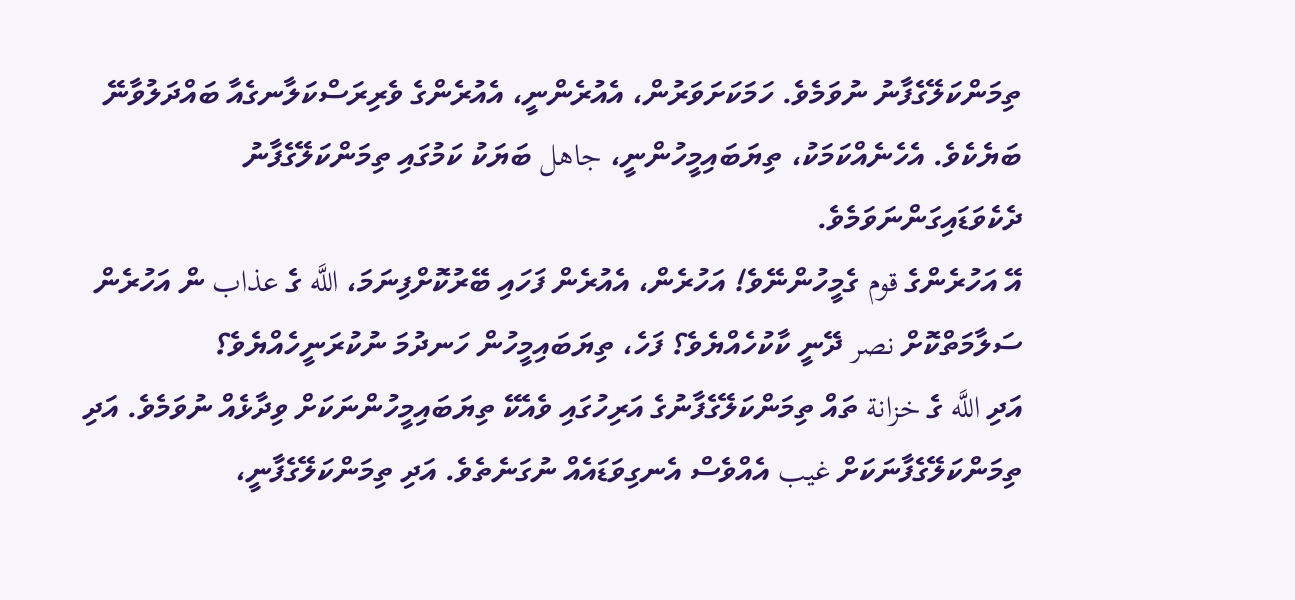ތިމަންކަލޭގެފާނު ނުވަމެވެ. ހަމަކަށަވަރުން، އެއުރެންނީ، އެއުރެންގެ ވެރިރަސްކަލާނގެއާ ބައްދަލުވާނޭ ބަޔެކެވެ. އެހެނެއްކަމަކު، ތިޔަބައިމީހުންނީ، جاهل ބަޔަކު ކަމުގައި ތިމަންކަލޭގެފާނު ދެކެވަޑައިގަންނަވަމެވެ.
އޭ އަހުރެންގެ قوم ގެމީހުންނޭވެ! އަހުރެން، އެއުރެން ފަހައި ބޭރުކޮށްފިނަމަ، اللَّه ގެ عذاب ން އަހުރެން ސަލާމަތްކޮށް نصر ދޭނީ ކާކުހެއްޔެވެ؟ ފަހެ، ތިޔަބައިމީހުން ހަނދުމަ ނުކުރަނީހެއްޔެވެ؟
އަދި اللَّه ގެ خزانة ތައް ތިމަންކަލޭގެފާނުގެ އަރިހުގައި ވެއެކޭ ތިޔަބައިމީހުންނަކަށް ވިދާޅެއް ނުވަމެވެ. އަދި ތިމަންކަލޭގެފާނަކަށް غيب އެއްވެސް އެނގިވަޑައެއް ނުގަނެތެވެ. އަދި ތިމަންކަލޭގެފާނީ،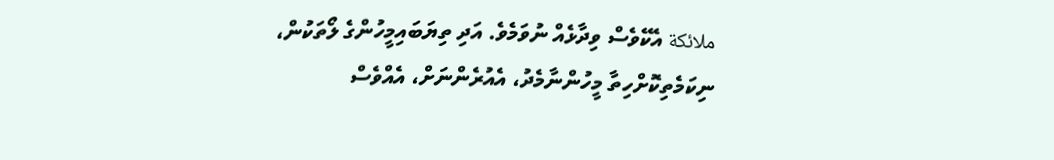ملائكة އެކޭވެސް ވިދާޅެއް ނުވަމެވެ. އަދި ތިޔަބައިމީހުންގެ ލޯތަކުން، ނިކަމެތިކޮށްހިތާ މީހުންނާމެދު، އެއުރެންނަށް، އެއްވެސް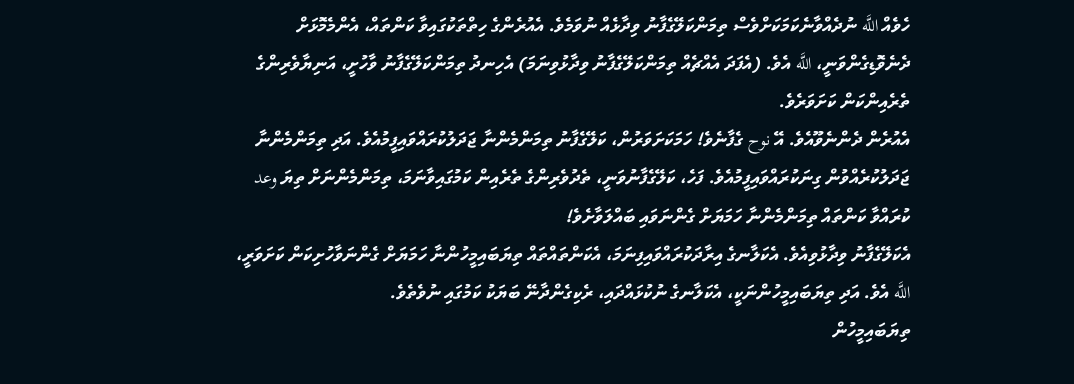ހެވެއް اللَّه ނުދެއްވާނެކަމަކަށްވެސް ތިމަންކަލޭގެފާނު ވިދާޅެއް ނުވަމެވެ. އެއުރެންގެ ހިތްތަކުގައިވާ ކަންތައް، އެންމެމޮޅަށް ދެނެވޮޑިގެންވަނީ، اللَّه އެވެ. (އެފަދަ އެއްޗެއް ތިމަންކަލޭގެފާނު ވިދާޅުވިނަމަ) އެހިނދު ތިމަންކަލޭގެފާނު ވާހުށީ، އަނިޔާވެރިންގެ ތެރެއިންކަން ކަށަވަރެވެ.
އެއުރެން ދެންނެވޫއެވެ. އޭ نوح ގެފާނެވެ! ހަމަކަށަވަރުން، ކަލޭގެފާނު ތިމަންމެންނާ ޖަދަލުކުރައްވައިފީމުއެވެ. އަދި ތިމަންމެންނާ ޖަދަލުކުރެއްވުން ގިނަކުރައްވައިފީމުއެވެ. ފަހެ، ކަލޭގެފާނުވަނީ، ތެދުވެރިންގެ ތެރެއިން ކަމުގައިވާނަމަ، ތިމަންމެންނަށް ތިޔަ وعد ކުރައްވާ ކަންތައް ތިމަންމެންނާ ހަމަޔަށް ގެންނަވައި ބައްލަވާށެވެ!
އެކަލޭގެފާނު ވިދާޅުވިއެވެ. އެކަލާނގެ އިރާދަކުރައްވައިފިނަމަ، އެކަންތައްތައް ތިޔަބައިމީހުންނާ ހަމަޔަށް ގެންނަވާހުށިކަން ކަށަވަރީ، اللَّه އެވެ. އަދި ތިޔަބައިމީހުންނަކީ، އެކަލާނގެ ނުކުޅައްދައި، ރެކިގެންދާނޭ ބަޔަކު ކަމުގައި ނުވެތެވެ.
ތިޔަބައިމީހުން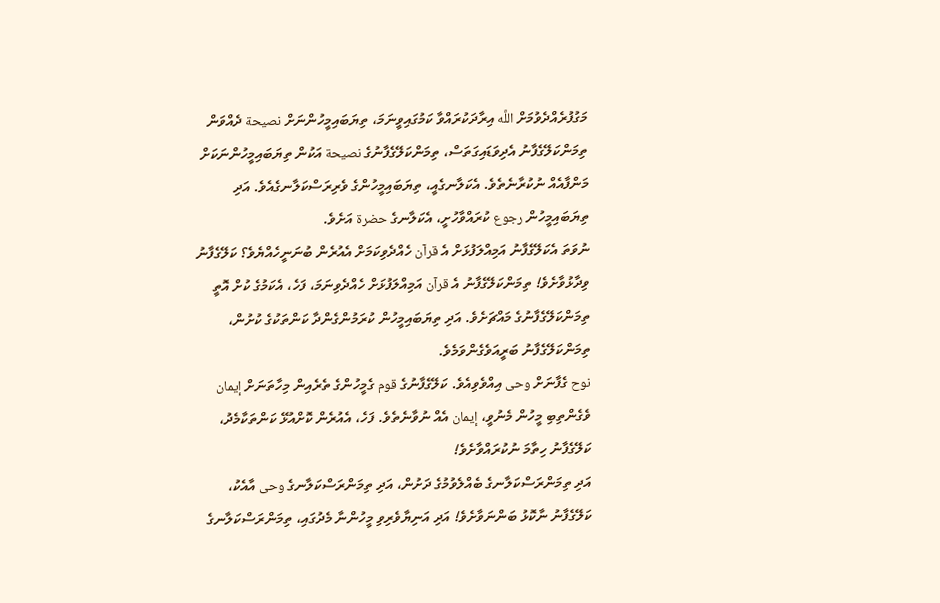މަގުފުރެއްދެވުމަށް اللَّه އިރާދަކުރައްވާ ކަމުގައިވީނަމަ، ތިޔަބައިމީހުންނަށް نصيحة ދެއްވަން ތިމަންކަލޭގެފާނު އެދިވަޑައިގަތަސް، ތިމަންކަލޭގެފާނުގެ نصيحة އަކުން ތިޔަބައިމީހުންނަކަށް މަންފާއެއް ނުކުރާނެތެވެ. އެކަލާނގެއީ، ތިޔަބައިމީހުންގެ ވެރިރަސްކަލާނގެއެވެ. އަދި ތިޔަބައިމީހުން رجوع ކުރައްވާހުށީ، އެކަލާނގެ حضرة އަށެވެ.
ނުވަތަ އެކަލޭގެފާނު އަމިއްލަފުޅަށް އެ قرآن ހެއްދެވިކަމަށް އެއުރެން ބުނަނީހެއްޔެވެ؟ ކަލޭގެފާނު ވިދާޅުވާށެވެ! ތިމަންކަލޭގެފާނު އެ قرآن އަމިއްލަފުޅަށް ހެއްދެވިނަމަ، ފަހެ، އެކަމުގެ ކުށް އޮތީ ތިމަންކަލޭގެފާނުގެ މައްޗަށެވެ. އަދި ތިޔަބައިމީހުން ކުރަމުންގެންދާ ކަންތަކުގެ ކުށުން، ތިމަންކަލޭގެފާނު ބަރީއަވެގެންވަމެވެ.
نوح ގެފާނަށް وحى އިއްވެވިއެވެ. ކަލޭގެފާނުގެ قوم ގެމީހުންގެ ތެރެއިން މިހާތަނަށް إيمان ވެގެންތިބި މީހުން މެނުވީ، إيمان އެއް ނުވާނެތެވެ. ފަހެ، އެއުރެން ކޮށްއުޅޭ ކަންތަކާމެދު، ކަލޭގެފާނު ހިތާމަ ނުކުރައްވާށެވެ!
އަދި ތިމަންރަސްކަލާނގެ ބެއްލެވުމުގެ ދަށުން، އަދި ތިމަންރަސްކަލާނގެ وحى އާއެކު، ކަލޭގެފާނު ނާކޮޅު ބަންނަވާށެވެ! އަދި އަނިޔާވެރިވި މީހުންނާ މެދުގައި، ތިމަންރަސްކަލާނގެ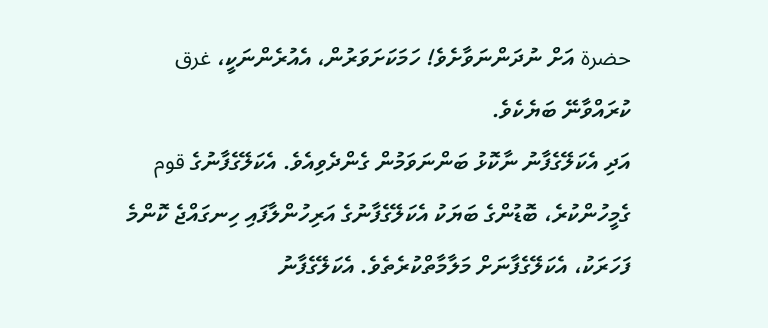حضرة އަށް ނުދަންނަވާށެވެ! ހަމަކަށަވަރުން، އެއުރެންނަކީ، غرق ކުރައްވާނޭ ބަޔެކެވެ.
އަދި އެކަލޭގެފާނު ނާކޮޅު ބަންނަވަމުން ގެންދެވިއެވެ. އެކަލޭގެފާނުގެ قوم ގެމީހުންކުރެ، ބޮޑުންގެ ބަޔަކު އެކަލޭގެފާނުގެ އަރިހުންލާފައި ހިނގައްޖެ ކޮންމެ ފަހަރަކު، އެކަލޭގެފާނަށް މަލާމާތްކުރެތެވެ. އެކަލޭގެފާނު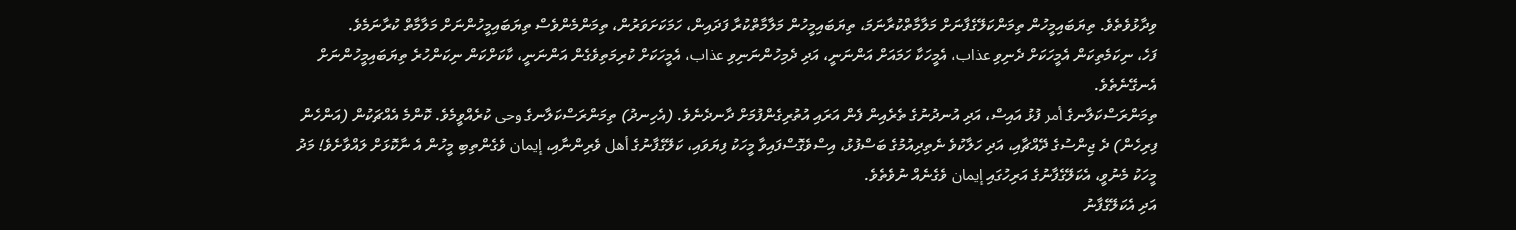ވިދާޅުވެތެވެ. ތިޔަބައިމީހުން ތިމަންކަލޭގެފާނަށް މަލާމާތްކުރާނަމަ، ތިޔަބައިމީހުން މަލާމާތްކުރާ ފަދައިން، ހަމަކަށަވަރުން، ތިމަންމެންވެސް ތިޔަބައިމީހުންނަށް މަލާމާތް ކުރާނަމެވެ.
ފަހެ، ނިކަމެތިކަން އެމީހަކަށް ދެނިވި عذاب، އެމީހަކާ ހަމައަށް އަންނަނީ، އަދި ދެމިހުންނަނިވި عذاب، އެމީހަކަށް ކުރިމަތިވެގެން އަންނަނީ، ކާކަށްކަން ނިކަންހުރެ ތިޔަބައިމީހުންނަށް އެނގޭނެތެވެ.
ތިމަންރަސްކަލާނގެ أمر ފުޅު އައިސް، އަދި އުނދުނުގެ ތެރެއިން ފެން އަރައި އުތުރިގެންފުމަށް ދާނދެނެވެ. (އެހިނދު) ތިމަންރަސްކަލާނގެ وحى ކުރެއްވީމެވެ. ކޮންމެ އެއްޗަކުން (އަންހެން ފިރިހެން) ދެ ޖިންސުގެ ދޭއްޗާއި، އަދި ހަލާކުވެ ނެތިދިއުމުގެ ބަސްފުޅު، އިސްވެގޮސްފައިވާ މީހަކު ފިޔަވައި، ކަލޭގެފާނުގެ أهل ވެރިންނާއި، إيمان ވެގެންތިބި މީހުން އެ ނާކޮޅަށް ލައްވާށެވެ! މަދު މީހަކު މެނުވީ، އެކަލޭގެފާނުގެ އަރިހުގައި إيمان ވެގެނެއް ނުވެތެވެ.
އަދި އެކަލޭގެފާނު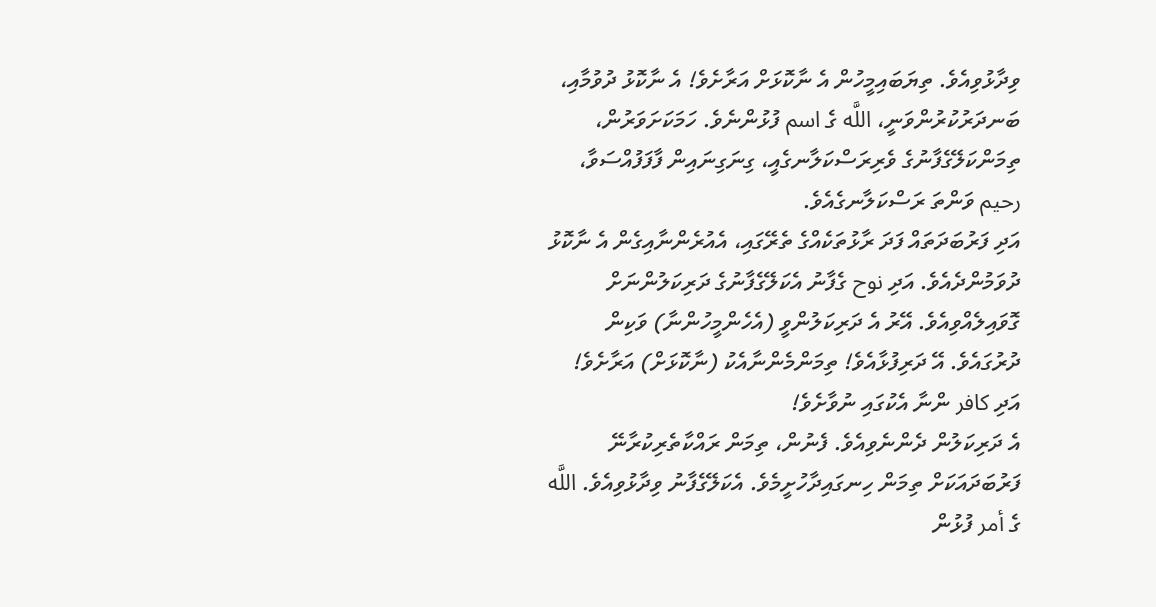ވިދާޅުވިއެވެ. ތިޔަބައިމީހުން އެ ނާކޮޅަށް އަރާށެވެ! އެ ނާކޮޅު ދުވުމާއި، ބަނދަރުކުރުންވަނީ، اللَّه ގެ اسم ފުޅުންނެވެ. ހަމަކަށަވަރުން، ތިމަންކަލޭގެފާނުގެ ވެރިރަސްކަލާނގެއީ، ގިނަގިނައިން ފާފަފުއްސަވާ، رحيم ވަންތަ ރަސްކަލާނގެއެވެ.
އަދި ފަރުބަދަތައް ފަދަ ރާޅުތަކެއްގެ ތެރޭގައި، އެއުރެންނާއިގެން އެ ނާކޮޅު ދުވަމުންދެއެވެ. އަދި نوح ގެފާނު އެކަލޭގެފާނުގެ ދަރިކަލުންނަށް ގޮވައިލެއްވިއެވެ. އޭރު އެ ދަރިކަލުންވީ (އެހެންމީހުންނާ) ވަކިން ދުރުގައެވެ. އޭ ދަރިފުޅާއެވެ! ތިމަންމެންނާއެކު (ނާކޮޅަށް) އަރާށެވެ! އަދި كافر ންނާ އެކުގައި ނުވާށެވެ!
އެ ދަރިކަލުން ދެންނެވިއެވެ. ފެނުން، ތިމަން ރައްކާތެރިކުރާނޭ ފަރުބަދައަކަށް ތިމަން ހިނގައިދާހުށީމެވެ. އެކަލޭގެފާނު ވިދާޅުވިއެވެ. اللَّه ގެ أمر ފުޅުން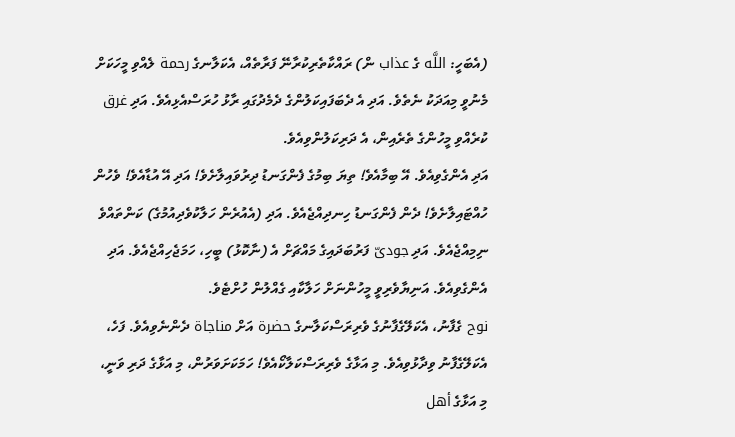(އެބަހީ: اللَّه ގެ عذاب ން) ރައްކާތެރިކުރާނޭ ފަރާތެއް، އެކަލާނގެ رحمة ލެއްވި މީހަކަށް މެނުވީ މިއަދަކު ނެތެވެ. އަދި އެ ދެބަފައިކަލުންގެ ދެމެދުގައި ރާޅު ހުރަސްއެޅިއެވެ. އަދި غرق ކުރެއްވި މީހުންގެ ތެރެއިން، އެ ދަރިކަލުންވިއެވެ.
އަދި އެންގެވިއެވެ. އޭ ބިމާއެވެ! ތިޔަ ބިމުގެ ފެންގަނޑު ދިރުވައިލާށެވެ! އަދި އޭ އުޑާއެވެ! ވެހުން ހުއްޓައިލާށެވެ! ދެން ފެންގަނޑު ހިނދިއްޖެއެވެ. އަދި (އެއުރެން ހަލާކުވެދިއުމުގެ) ކަންތައްވެ ނިމިއްޖެއެވެ. އަދި جودىّ ފަރުބަދައިގެ މައްޗަށް އެ (ނާކޮޅު) ބީހި، ހަމަޖެހިއްޖެއެވެ. އަދި އެންގެވިއެވެ. އަނިޔާވެރިވީ މީހުންނަށް ހަލާކާއި ގެއްލުން ހުށްޓެވެ.
نوح ގެފާނު، އެކަލޭގެފާނުގެ ވެރިރަސްކަލާނގެ حضرة އަށް مناجاة ދެންނެވިއެވެ. ފަހެ، އެކަލޭގެފާނު ވިދާޅުވިއެވެ. މި އަޅާގެ ވެރިރަސްކަލާކޯއެވެ! ހަމަކަށަވަރުން، މި އަޅާގެ ދަރި ވަނީ، މި އަޅާގެ أهل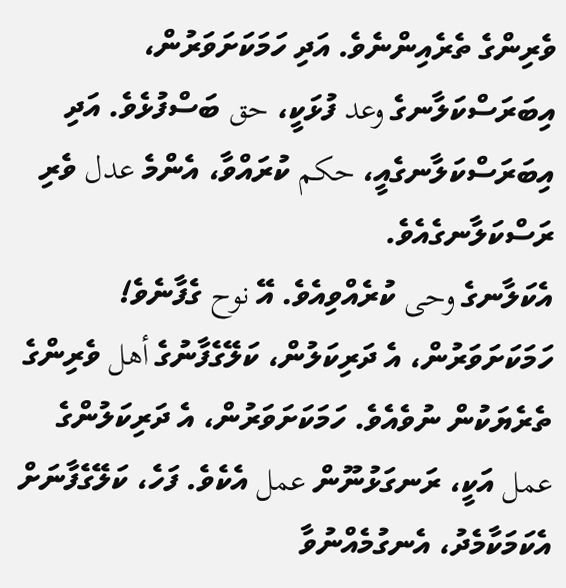ވެރިންގެ ތެރެއިންނެވެ. އަދި ހަމަކަށަވަރުން، އިބަރަސްކަލާނގެ وعد ފުޅަކީ، حق ބަސްފުޅެވެ. އަދި އިބަރަސްކަލާނގެއީ، حكم ކުރައްވާ، އެންމެ عدل ވެރި ރަސްކަލާނގެއެވެ.
އެކަލާނގެ وحى ކުރެއްވިއެވެ. އޭ نوح ގެފާނެވެ! ހަމަކަށަވަރުން، އެ ދަރިކަލުން، ކަލޭގެފާނުގެ أهل ވެރިންގެ ތެރެޔަކުން ނުވެއެވެ. ހަމަކަށަވަރުން، އެ ދަރިކަލުންގެ عمل އަކީ، ރަނގަޅުނޫން عمل އެކެވެ. ފަހެ، ކަލޭގެފާނަށް އެކަމަކާމެދު، އެނގުމެއްނުވާ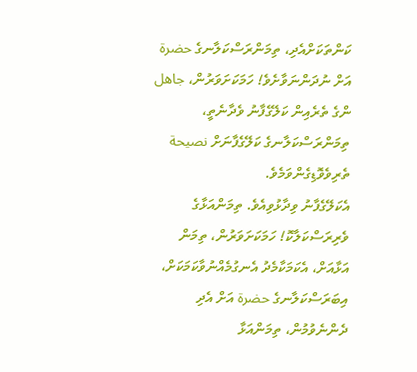ކަންތަކަށްއެދި، ތިމަންރަސްކަލާނގެ حضرة އަށް ނުދަންނަވާށެވެ! ހަމަކަށަވަރުން، جاهل ންގެ ތެރެއިން ކަލޭގެފާނު ވެދާނެތީ، ތިމަންރަސްކަލާނގެ ކަލޭގެފާނަށް نصيحة ތެރިވެވޮޑިގެންވަމެވެ.
އެކަލޭގެފާނު ވިދާޅުވިއެވެ. ތިމަންއަޅާގެ ވެރިރަސްކަލާކޮ! ހަމަކަށަވަރުން، ތިމަން އަޅާއަށް، އެކަމަކާމެދު އެނގުމެއްނުވާކަމަކަށް، އިބަރަސްކަލާނގެ حضرة އަށް އެދި ދެންނެވުމުން، ތިމަންއަޅާ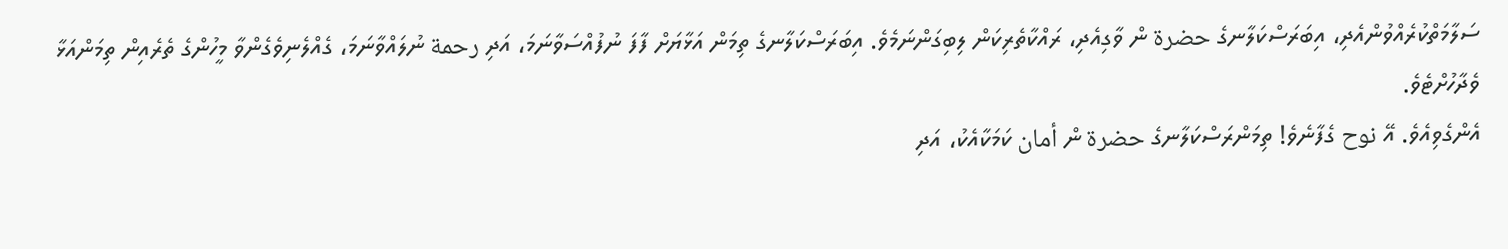ސަލާމަތްކުރެއްވުންއެދި، އިބަރަސްކަލާނގެ حضرة ން ވާގިއެދި، ރައްކާތެރިކަން ލިބިގަންނަމެވެ. އިބަރަސްކަލާނގެ ތިމަން އަޅާޔަށް ފާފަ ނުފުއްސަވާނަމަ، އަދި رحمة ނުލައްވާނަމަ، ގެއްލެނިވެގެންވާ މީހުންގެ ތެރެއިން ތިމަންއަޅާ ވެދާހުށްޓެވެ.
އެންގެވިއެވެ. އޭ نوح ގެފާނެވެ! ތިމަންރަސްކަލާނގެ حضرة ން أمان ކަމަކާއެކު، އަދި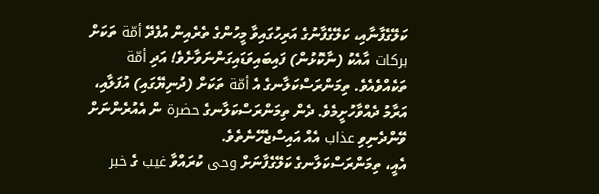ކަލޭގެފާނާއި، ކަލޭގެފާނުގެ އަރިހުގައިވާ މީހުންގެ ތެރެއިން އުފެދޭ أمّة ތަކަށް بركات އާއެކު (ނާކޮޅުން) ފައިބައިވަޑައިގަންނަވާށެވެ! އަދި أمّة ތަކެއްވެއެވެ. ތިމަންރަސްކަލާނގެ އެ أمّة ތަކަށް (ދުނިޔޭގައި) އުފަލާއި، އަރާމު ދެއްވާހުށީމެވެ. ދެން ތިމަންރަސްކަލާނގެ حضرة ން އެއުރެންނަށް ވޭންދެނިވި عذاب އެއް އައިސްޖެހޭނެތެވެ.
އެއީ، ތިމަންރަސްކަލާނގެ ކަލޭގެފާނަށް وحى ކުރައްވާ غيب ގެ خبر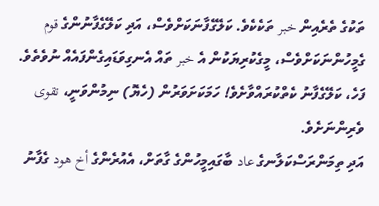ތަކުގެ ތެރެއިން خبر ތަކެކެވެ. ކަލޭގެފާނަކަށްވެސް، އަދި ކަލޭގެފާނުންގެ قوم ގެމީހުންނަކަށްވެސް، މީގެކުރިޔަކުން އެ خبر ތައް އެނގިވަޑައިގެންފައެއް ނުވެތެވެ. ފަހެ، ކަލޭގެފާނު ކެތްކުރައްވާށެވެ! ހަމަކަށަވަރުން (ހެޔޮ) ނިމުންވަނީ، تقوى ވެރިންނަށެވެ.
އަދި ތިމަންރަސްކަލާނގެ عاد ބާގައިމީހުންގެ ގާތަށް، އެއުރެންގެ أخ هود ގެފާނު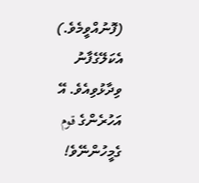(ފޮނުއްވީމެވެ.) އެކަލޭގެފާނު ވިދާޅުވިއެވެ. އޭ އަހުރެންގެ قوم ގެމީހުންނޭވެ!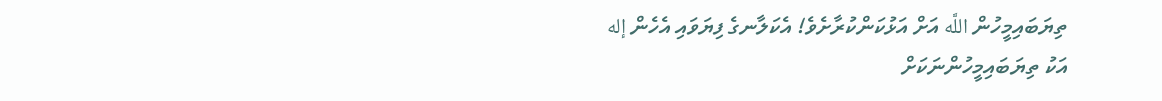ތިޔަބައިމީހުން اللَّه އަށް އަޅުކަންކުރާށެވެ! އެކަލާނގެ ފިޔަވައި އެހެން إله އަކު ތިޔަބައިމީހުންނަކަށް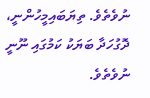ނުވެތެވެ. ތިޔަބައިމީހުންނީ، ދޮގުހަދާ ބަޔަކު ކަމުގައި ނޫނީ ނުވެތެވެ.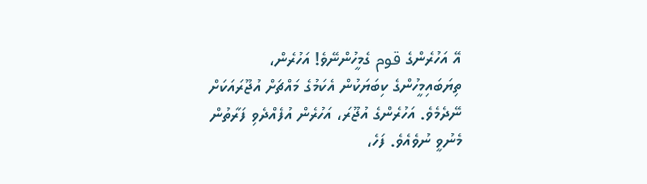އޭ އަހުރެންގެ قوم ގެމީހުންނޭވެ! އަހުރެން، ތިޔަބައިމީހުންގެ ކިބަޔަކުން އެކަމުގެ މައްޗަށް އުޖޫރައަކަށް ނޭދެމެވެ. އަހުރެންގެ އުޖޫރަ، އަހުރެން އުފެއްދެވި ފަރާތުން މެނުވީ ނުވެއެވެ. ފަހެ،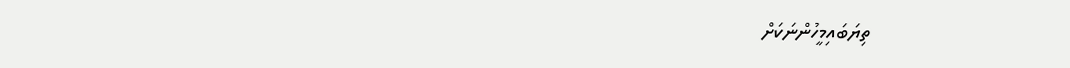ތިޔަބައިމީހުންނަކަށް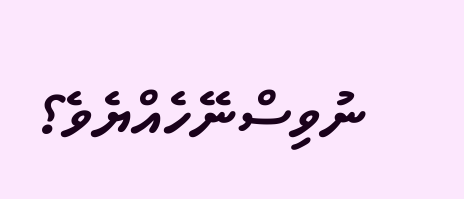ނުވިސްނޭހެއްޔެވެ؟